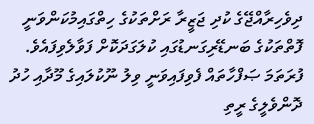ދިވެހިރާއްޖޭގެ ކުދި ޖަޒީރާ ރަށްތަކުގެ ހިތްގައިމުކަންވަނީ ފޮތްތަކުގެ ބަނޑޭރިގަނޑުގައި ކުލަގަދަކޮށް ފަވާލެވިފައެވެ. ފުރަތަމަ ޞަފްހާތައް ފެވިފައިވަނީ ވިލު ނޫކުލައިގެ މޫދާއި ހުދު ދޮންވެލީގެ ރީތި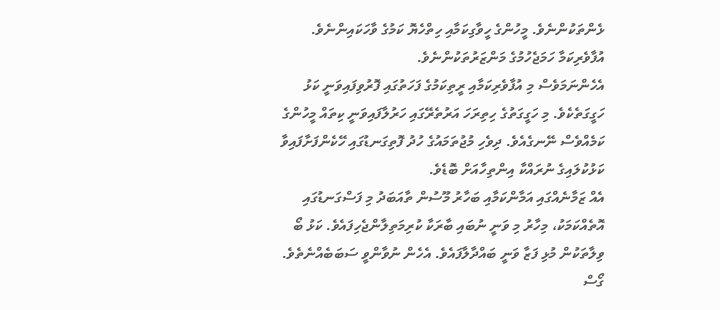ޅެންތަކުންނެވެ. މީހުންގެ ހީވާގިކަމާއި ހިތްހެޔޮ ކަމުގެ ވާހަކައިންނެވެ. އުފާވެރިކަމާ ހަމަޖެހުމުގެ މަންޒަރުތަކުންނެވެ.
އެހެންނަމަވެސް މި އުފާވެރިކަމާއި ރީތިކަމުގެ ފަހަތުގައި ފޮރުވިފައިވަނީ ކަޅު ހަގީގަތެކެވެ. މި ހަގީގަތުގެ ހިތިރަހަ އަރުތެރޭގައި ހަރުލާފައިވަނީ ކިތައް މީހުންގެ ކަމެއްވެސް ނޭނގެއެވެ. ދިވެހި މުޖުތަމައުގެ ހުދު ފޮތިގަނޑުގައި ހޭކެންފަށާފައިވާ ކަޅުކުލައިގެ ނުރައްކާ އިންތިހާއަށް ބޮޑެވެ.
އެއް ޒަމާނެއްގައި އަމާންކަމާއި ބަހާރު މޫސުން ތާއަބަދު މި ފަސްގަނޑުގައި އޮތެއްކަމަކު، މިހާރު މި ވަނީ ނުބައި ބާރަކާ ކުރިމަތިލާންޖެހިފައެވެ. ކަޅު ބޯ ވިލާތަކުން މުޅި ފަޒާ ވަނީ ބައްދާލާފައެވެ. އެހެން ނުވާންވީ ސަބަބެއްނެތެވެ. ގޯސް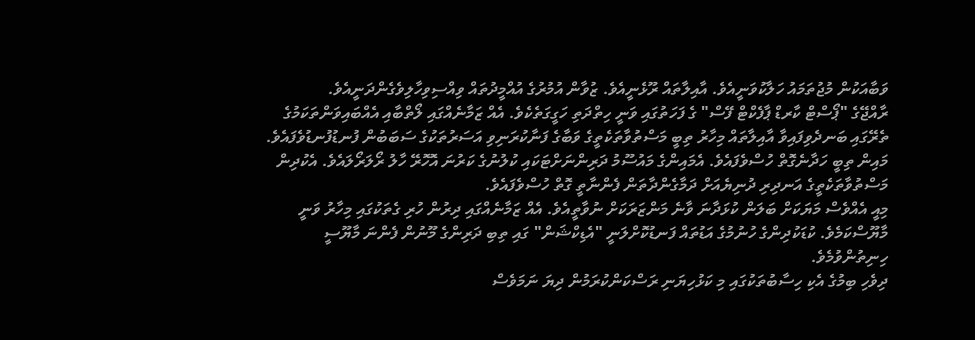ވަބާއަކުން މުޖުތަމައު ހަލާކުވަނީއެވެ. އާއިލާތައް ރޫޅެނީއެވެ. ޒުވާން އުމުރުގެ އުއްމީދުތައް ވިއްސިވިހާލިވެގެންދަނީއެވެ.
ރާއްޖޭގެ "ޕޯސްޓް ކާރޑް ޕާފެކްޓް ފޭސް" ގެ ފަހަތުގައި ވަނީ ހިތްދަތި ހަގީގަތެކެވެ. އެއް ޒަމާނެއްގައި ލޯތްބާއި އެއްބައިވަންތަކަމުގެ ތެރޭގައި ބަނދެވިފައިވާ އާއިލާތައް މިހާރު ތިބީ މަސްތުވާތަކެތީގެ ވަބާގެ ފަނާކުރަނިވި އަސަރުތަކުގެ ސަބަބުން ފުނޑުފުނޑުވެފައެވެ. މައިން ތިބީ ހަދާނެގޮތް ހުސްވެފައެވެ. އެމައިންގެ މައުސޫމު ދަރިންނަށްޓަކައި ކުލުނުގެ ކަރުނަ އޮހޮރޭ ހާލު ރޯލަރޯލައެވެ. އެކުދިން މަސްތުވާތަކެތީގެ އަނދިރި ދުނިޔެއަށް ދަމާގެންދާތަން ފެންނާތީ ގޮތް ހުސްވެފައެވެ.
މިއީ އެއްވެސް މަޔަކަށް ބަލަން ކުޅަދާނަ ވާނެ މަންޒަރަކަށް ނުވާތީއެވެ. އެއް ޒަމާނެއްގައި ދިރުން ހުރި ގެތަކުގައި މިހާރު ވަނީ މާޔޫސްކަމެވެ. ކުޑަކުދިންގެ ހުނުމުގެ އަޑުތައް ފަނޑުކޮށްލަނީ "އެޑިކްޝަން" ގައި ތިބި ދަރިންގެ މޫނުން ފެންނަ މާޔޫސީ ހިނިތުންވުމެވެ.
ދިވެހި ބިމުގެ އެކި ހިސާބުތަކުގައި މި ކަޅުހިޔަނި ރަސްކަންކުރަމުން ދިޔަ ނަމަވެސް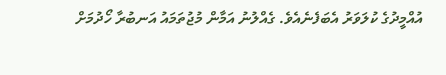އުއްމީދުގެ ކުލަވަރު އެބަފެނެއެވެ. ގެއްލުނު އަމާން މުޖުތަމައު އަނބުރާ ހޯދުމަށް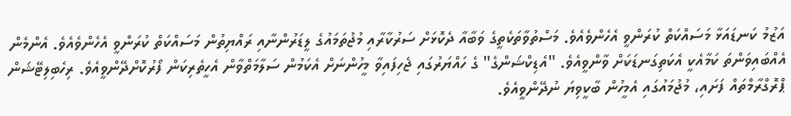އަޒުމު ކަނޑައަޅާ މަސައްކަތް ކުރަންވީ އެހެންވެއެވެ. މަސްތުވާތަކެތީގެ ވަބާއާ ދެކޮޅަށް ސަރުކާރާއި މުޖުތަމައުގެ ލީޑަރުންނާއި ރައްޔިތުން މަސައްކަތް ކުރަންވީ އެހެންވެއެވެ. އެންމެން އެއްބައިވަންތަ ކަމާއެކީ އެކަތިގަނޑަކަށް ވާންވީއެވެ. "އެޑިކްޝަންގެ" ގެ ހައްޔަރުގައި ޖެހިފައިވާ މީހުންނަށް އެކަމުން ސަލާމަތްވާން އެހީތެރިކަން ފޯރުކޮށްދޭންވީއެވެ. ރިހެބިލިޓޭޝަން ޕްރޮގްރާމްތައް ފަށައި، މުޖުމައުގައި އެމީހުން ބާކީވިޔަ ނުދޭންވީއެވެ.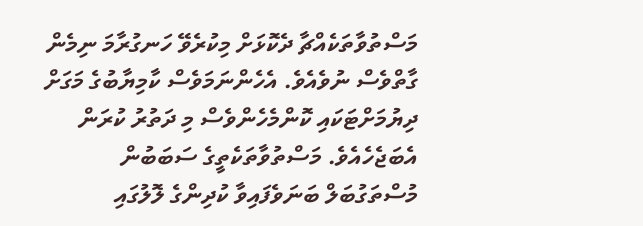މަސްތުވާތަކެއްޗާ ދެކޮޅަށް މިކުރެވޭ ހަނގުރާމަ ނިމެން ގާތްވެސް ނުވެއެވެ. އެހެންނަމަވެސް ކާމިޔާބުގެ މަގަށް ދިޔުމަށްޓަކައި ކޮންމެހެންވެސް މި ދަތުރު ކުރަން އެބަޖެހެއެވެ. މަސްތުވާތަކެތީގެ ސަބަބުން މުސްތަގުބަލް ބަނަވެފައިވާ ކުދިންގެ ލޮލުގައި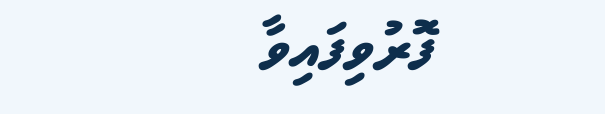ފޮރުވިފައިވާ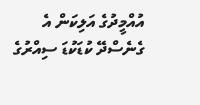އުއްމީދުގެ އަލިކަން އެ ގެނެސްދޭ ކުޑަކުޑަ ސިއްރުގެ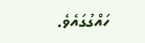ހައްގުގައެވެ.